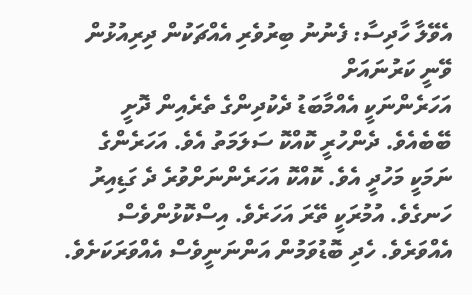އެވޭލާ ހާދިސާ: ފެނުނު ބިރުވެރި އެއްޗަކުން ދިރިއުޅުން ވޭނީ ކަރުނައަށް
އަހަރެންނަކީ އެއްމާބަޑު ދެކުދިންގެ ތެރެއިން ދޮށީ ބޭބެއެވެ. ދެންހުރީ ކޮއްކޮ ސަލަމަތު އެވެ. އަހަރެންގެ ނަމަކީ މަހުދީ އެވެ. ކޮއްކޮ އަހަރެންނަށްވުރެ ދެ ގަޑިއިރު ހަނގެވެ. އުމުރަކީ ތޭރަ އަހަރެވެ. އިސްކޮޅުންވެސް އެއްވަރެވެ. ހެދި ބޮޑުވަމުން އަންނަނީވެސް އެއްވަރަކަށެވެ.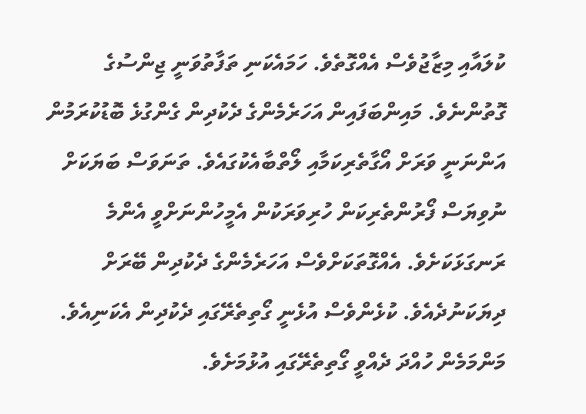ކުލައާއި މިޒާޖުވެސް އެއްގޮތެވެ. ހަމައެކަނި ތަފާތުވަނީ ޖިންސުގެ ގޮތުންނެވެ. މައިންބަފައިން އަހަރެމެންގެ ދެކުދިން ގެންގުޅެ ބޮޑުކުރަމުން އަންނަނީ ވަރަށް އޯގާތެރިކަމާއި ލޯތްބާއެކުގައެވެ. ތަނަވަސް ބަޔަކަށް ނުވިޔަސް ފޯރުންތެރިކަން ހުރިވަރަކުން އެމީހުންނަށްވީ އެންމެ ރަނގަޅަކަށެވެ. އެއްގޮތަކަށްވެސް އަހަރެމެންގެ ދެކުދިން ބޭރަށް ދިޔަކަނުދެއެވެ. ކުޅެންވެސް އުޅެނީ ގޯތިތެރޭގައި ދެކުދިން އެކަނިއެވެ. މަންމަމެން ހުއްދަ ދެއްވީ ގޯތިތެރޭގައި އުޅުމަށެވެ.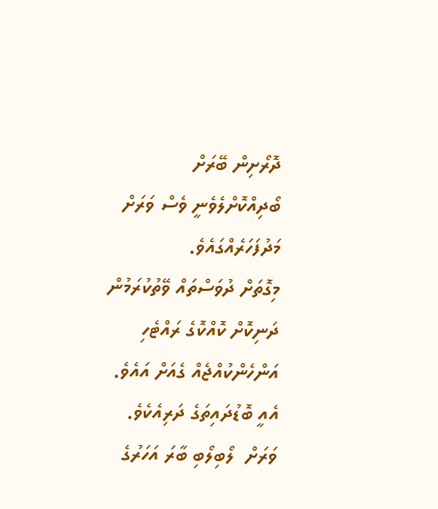ދޮރޯށިން ބޭރަށް ބޯދިއްކޮށްލެވެނީ ވެސް ވަރަށް މަދުފަހަރެއްގައެވެ.
މިގޮތަށް ދުވަސްތައް ވޭތުކުރަމުން ދަނިކޮށް ކޮއްކޮގެ ރައްޓެހި އަންހެންކުއްޖެއް ގެއަށް އައެވެ. އެއީ ބޮޑުދައިތަގެ ދަރިއެކެވެ. ވަރަށް  ލޯބިލޯބި ބާރަ އަހަރުގެ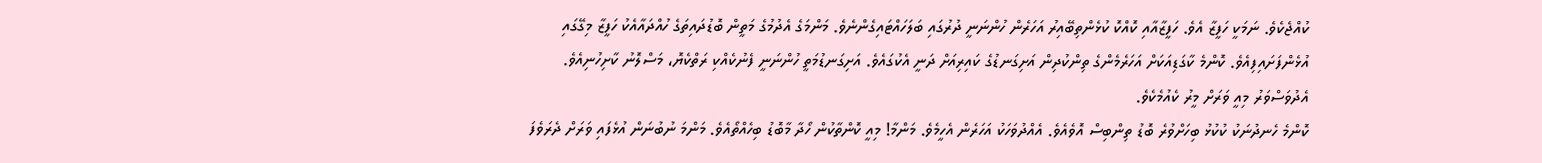ކުއްޖެކެވެ. ނަމަކީ ހަފީޒާ އެވެ. ހަފީޒާއާއި ކޮއްކޮ ކުޅެންތިބޭއިރު އަހަރެން ހުންނަނީ ދުރުގައި ބަލަހައްޓައިގެންނެވެ. މަންމަގެ އެދުމުގެ މަތީން ބޮޑުދައިތަގެ ހުއްދައާއެކު ހަފީޒާ މިގޭގައި އުޅެންފަށައިފިއެވެ. ކޮންމެ ކާގަޑިއަކަށް އަހަރެމެންގެ ތިންކުދިން އަށިގަނޑުގެ ކައިރިއަށް ދަނީ އެކުގައެވެ. އަށިގަނޑުމަތީ ހުންނަނީ ފެނުކެއްކި ރަތްކެޔޮ، މަސްލޮނު ކާށިހުނިއެވެ. އެދުވަސްވަރު މިއީ ވަރަށް މީރު ކެއުމެކެވެ.
ކޮންމެ ހެނދުނަކު ކުކުޅު ބިހަށްވުރެ ބޮޑު ތިންބިސް އޮވެއެވެ. އެއްދުވަހަކު އަހަރެން އެހީމެވެ. މަންމާ! މިއީ ކޮންތާކުން ހޯދާ މާބޮޑު ބިހެއްތޯއެވެ. މަންމަ ނުބުނަން އުޅެފައި ވަރަށް ދެރަވެފަ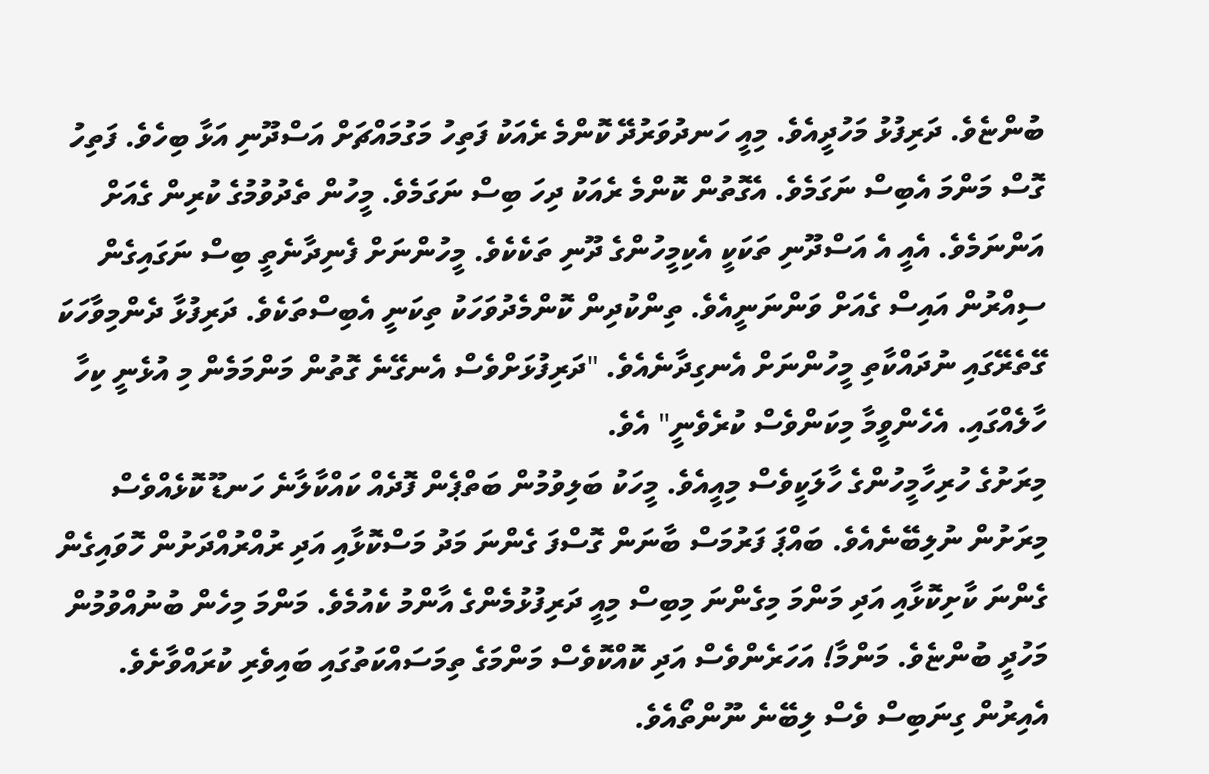ބުންޏެވެ. ދަރިފުޅު މަހުދީއެވެ. މިއީ ހަނދުވަރުދޭ ކޮންމެ ރެއަކު ފަތިހު މަގުމައްޗަށް އަސްދޫނި އަޅާ ބިހެވެ. ފަތިހު ގޮސް މަންމަ އެބިސް ނަގަމެވެ. އެގޮތުން ކޮންމެ ރެއަކު ދިހަ ބިސް ނަގަމެވެ. މީހުން ތެދުވުމުގެ ކުރިން ގެއަށް އަންނަމެވެ. އެއީ އެ އަސްދޫނި ތަކަކީ އެކިމީހުންގެ ދޫނި ތަކެކެވެ. މީހުންނަށް ފެނިދާނެތީ ބިސް ނަގައިގެން ސިއްރުން އައިސް ގެއަށް ވަންނަނީއެވެ. ތިންކުދިން ކޮންމެދުވަހަކު ތިކަނީ އެބިސްތަކެވެ. ދަރިފުޅާ ދެންމިވާހަކަ ގޭތެރޭގައި ނުދައްކާތި މީހުންނަށް އެނގިދާނެއެވެ. "ދަރިފުޅަށްވެސް އެނގޭނެ ގޮތުން މަންމަމެން މި އުޅެނީ ކިހާ ހާލެއްގައި. އެހެންވީމާ މިކަންވެސް ކުރެވެނީ" އެވެ.
މިރަށުގެ ހުރިހާމީހުންގެ ހާލަކީވެސް މިއީއެވެ. މީހަކު ބަލިވުމުން ބަތްޕެން ފޮދެއް ކައްކާލާނެ ހަނޑޫ ކޮޅެއްވެސް މިރަށުން ނުލިބޭނެއެވެ. ބައްޕަ ފަރުމަސް ބާނަން ގޮސްފަ ގެންނަ މަދު މަސްކޮޅާއި އަދި ރުއްރުއްދަށުން ހޮވައިގެން ގެންނަ ކާށިކޮޅާއި އަދި މަންމަ މިގެންނަ މިބިސް މިއީ ދަރިފުޅުމެންގެ އާންމު ކެއުމެވެ. މަންމަ މިހެން ބުނުއްވުމުން މަހުދީ ބުންޏެވެ. މަންމާ! އަހަރެންވެސް އަދި ކޮއްކޮވެސް މަންމަގެ ތިމަސައްކަތުގައި ބައިވެރި ކުރައްވާށެވެ. އެއިރުން ގިނަބިސް ވެސް ލިބޭނެ ނޫންތޯއެވެ.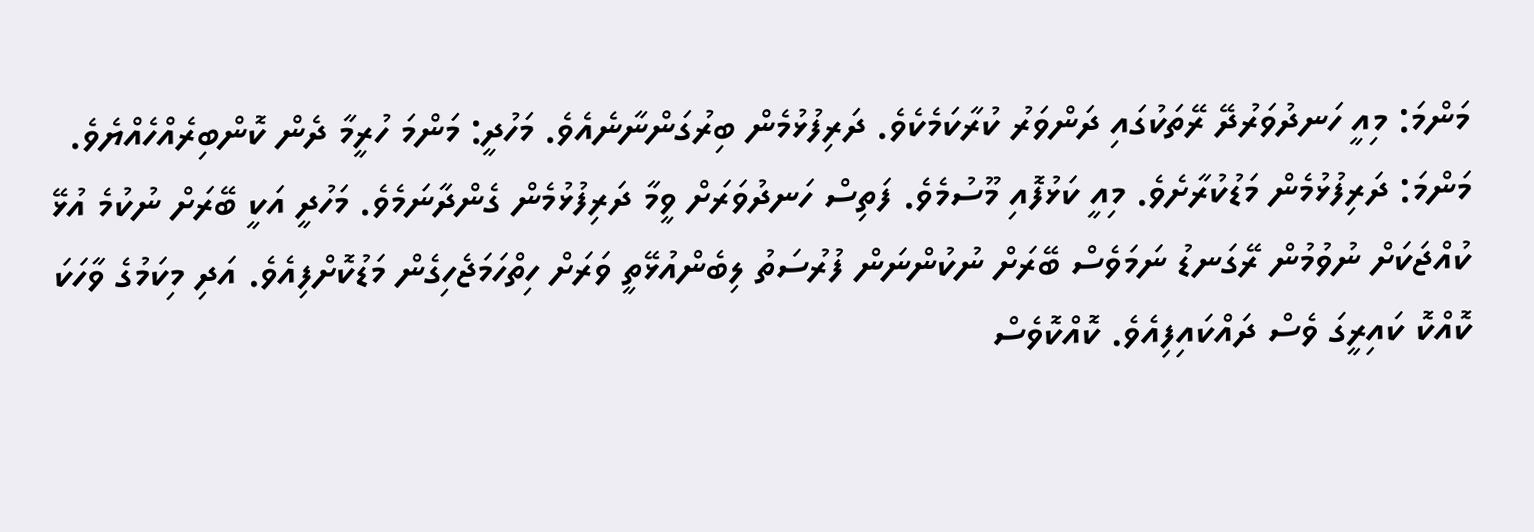މަންމަ: މިއީ ހަނދުވަރުދޭ ރޭތަކުގައި ދަންވަރު ކުރާކަމެކެވެ. ދަރިފުޅުމެން ބިރުގަންނާނެއެވެ. މަހުދީ: މަންމަ ހުރީމާ ދެން ކޮންބިރެއްހެއްޔެވެ. މަންމަ: ދަރިފުޅުމެން މަޑުކުރާށެވެ. މިއީ ކަޅުފޮއި މޫސުމެވެ. ފަތިސް ހަނދުވަރަށް ވީމާ ދަރިފުޅުމެން ގެންދާނަމެވެ. މަހުދީ އަކީ ބޭރަށް ނުކުމެ އުޅޭ ކުއްޖަކަށް ނުވުމުން ރޭގަނޑު ނަމަވެސް ބޭރަށް ނުކުންނަން ފުރުސަތު ލިބެންއުޅޭތީ ވަރަށް ހިތްހަމަޖެހިގެން މަޑުކޮށްފިއެވެ. އަދި މިކަމުގެ ވާހަކަ ކޮއްކޮ ކައިރީގަ ވެސް ދައްކައިފިއެވެ. ކޮއްކޮވެސް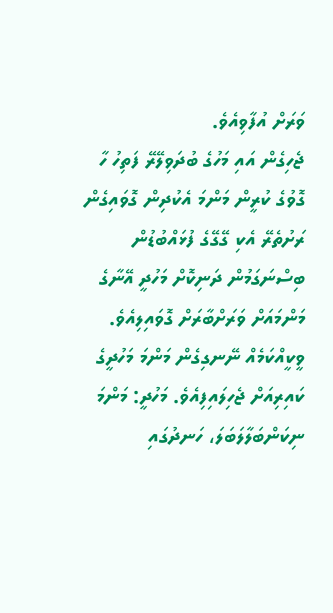ވަރަށް އުފާވިއެވެ.
ޖެހިގެން އައި މަހުގެ ބުދަވިލޭރޭ ފަތިހު ހާ ގޮވުގެ ކުރީން މަންމަ އެކުދިން ގޮވައިގެން ރަށުތެރޭ އެކި ގޭގޭގެ ފުޅައްބުޑުން ބިސްނަގަމުން ދަނިކޮށް މަހުދީ އޭނާގެ މަންމައަށް ވަރަށްބާރަށް ގޮވައިލިއެވެ. ވީކީއްކަމެއް ނޭނގިގެން މަންމަ މަހުދީގެ ކައިރިއަށް ޖެހިލައިފިއެވެ. މަހުދީ: މަންމަ ނިކަންބަލާލަބަލަ، ހަނދުގައި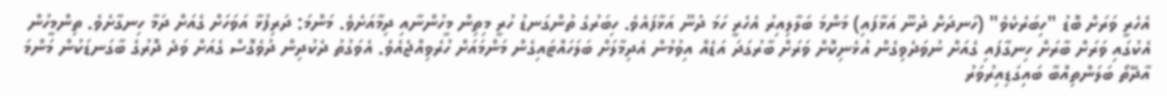އެހެރީ ވަރަށް ބޮޑު "ހިބަރެކެވެ" (ހަނދަށް ދުނޫ އަޅާފައި) މަންމަ ބަލާލިއިރު އެހެރީ ހަމަ ދުނޫ އަޅާފައެވެ. ހިބަރުގެ ތުންގަނޑު ހުރީ މިތިން މީހުންނާއި ދިމާއަށެވެ. މަންމަ: ދަރިފުޅާ އަވަހަށް ގެއަށް ދަމާ ހިނގާށެވެ. ތިންމީހުން އެކުގައި ވަރަށް ބާރަށް ހިނގާފައި ގެއަށް ނުވަދެވިގެން އުޅެނިކޮށް ވަރަށް ބާރުގަދަ އަޑެއް އިވުމުން އެދިމާލަށް ބަލަހައްޓައިގެން މަންމައަށް ހުރެވިއްޖެއެވެ. އެވަގުތު ދެކުދިން ދުވެގޮސް ގެއަށް ވަދެ ދޮރުގެ ބާގަނޑަކުން މަންމަ އާދޭތޯ ބަލަންތިއްބާ ބައިގަޑިއިރުވަރު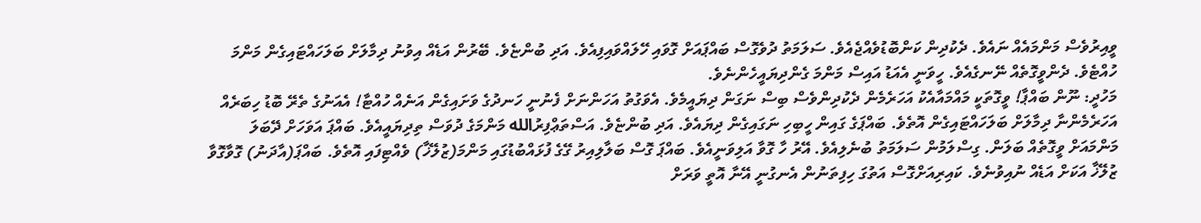ވީއިރުވެސް މަންމައެއް ނައެވެ. ދެކުދިން ކަންބޮޑުވެއްޖެއެވެ. ސަލަމަތު ދުވެގޮސް ބައްޕައަށް ގޮވައި ހޭލައްވައިފިއެވެ. އަދި ބުންޏެވެ. ބޭރުން އަޑެއް އިވުނު ދިމާލަށް ބަލަހައްޓައިގެން މަންމަ ހުއްޓެވެ. ދެންވީގޮތެއް ނޭނގެއެވެ. ހީވަނީ އެއަޑު އައިސް މަންމަ ގެންދިޔައީހެންނެވެ.
މަހުދީ: ނޫން ބައްޕާ! ވީގޮތަކީ މައްމައާއެކު އަހަރެމެން ދެކުދިންވެސް ބިސް ނަގަން ދިޔައީމެވެ. އެވަގުތު އަހަންނަށް ފެނުނީ ހަނދުގެ ވަށައިގެން އަނެއް ހުއްޓާ! އެއަނުގެ ތެރޭ ބޮޑު ހިބަރެއް އަހަރެމެންނާ ދިމާލަށް ބަލަހައްޓައިގެން އޮތެވެ. ބައްޕަގެ ގައިން ހީބިހި ނަގައިގެން ދިޔައެވެ. އަދި ބުންޏެވެ. އަސްތަޢްފިރުالله މަންމަގެ ދުވަސް ތިދިޔައީއެވެ. ބައްޕަ އަވަހަށް ދޭބަލަ މަންމައަށް ވީގޮތެއް ބަލަން. ގިސްލަމުން ސަލަމަތު ބުނެލިއެވެ. އޭރު ހާ ގޮވާ އަލިވަނީއެވެ. ބައްޕަ ގޮސް ބަލާލިއިރު ގޭގެ ފުޅައްބުޑުގައި މަންމަ(ޒުލޭޚާ) ވެއްޓިފައި އޮތެވެ. ބައްޕަ(އާދަނު) ގޮވާގޮވާ ޒުލޭޚާ އަކަށް އަޑެއް ނުއިވުނެވެ. ކައިރިއަށްގޮސް އަތުގަ ހިފިތަނުން އެނގުނީ އޭނާ އޮތީ ވަރަށް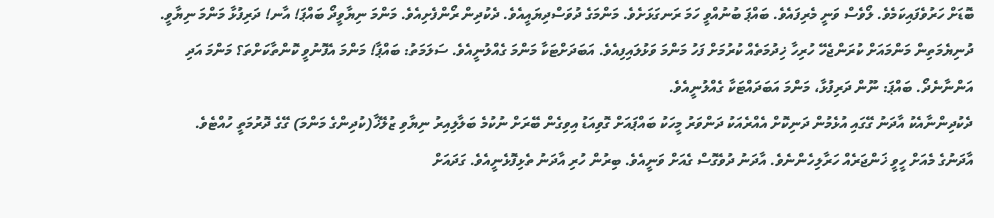ބޮޑަށް ހަރުވެފައިކަމެވެ. ލޯވެސް ވަނީ މެރިފައެވެ. ބައްޕަ ބުނުއްވީ ހަމަ ރަނގަޅަށެވެ. މަންމަގެ ދުވަސްދިޔައީއެވެ. ދެކުދިން ރޯންފެށިއެވެ. މަންމަ ނިޔާވީދޯ ބައްޕަ! އާނ! ދަރިފުޅާ މަންމަ ނިޔާވީ. ދުނިޔެމަތިން މަންމައަށް ކުރަންޖެހޭ ހުރިހާ ޚިދުމަތެއް ކުރުމަށް ފަހު މަންމަ ވަޅުލައިފިއެވެ. އަބަދަށްޓަކާ މަންމަ ގެއްލުނީއެވެ. ސަލަމަތު: ބައްޕާ! މަންމަ އެފޮނުވީ ކޮންތާކަށްތަ؟ މަންމަ އަދި އަންނާނެދޯ. ބައްޕަ: ނޫން ދަރިފުޅާ، މަންމަ އަބަދައްޓަކާ ގެއްލުނީއެވެ.
ދެކުދިންނާއެކު އާދަނު ގޭގައި އުޅެމުން ދަނިކޮށް އެއްރެއަކު ދަންވަރު މީހަކު ބައްޕައަށް ގޮވިއަޑު އިވިގެން ބޭރަށް ނުކުމެ ބަލާލިއިރު ނިޔާވި ޒުލޭޚާ(ކުދިންގެ މަންމަ) ގޭގެ ދޮރުމަތީ ހުއްޓެވެ. އާދަނުގެ މެއަށް ހީވީ ޚަންޖަރެއް ހަރާލިހެންނެވެ. އާދަނު ދުވެގޮސް ގެއަށް ވަނީއެވެ. ބިރުން ހުރި އާދަނު ތެޅިފޮޅެނީއެވެ. ގަދައަށް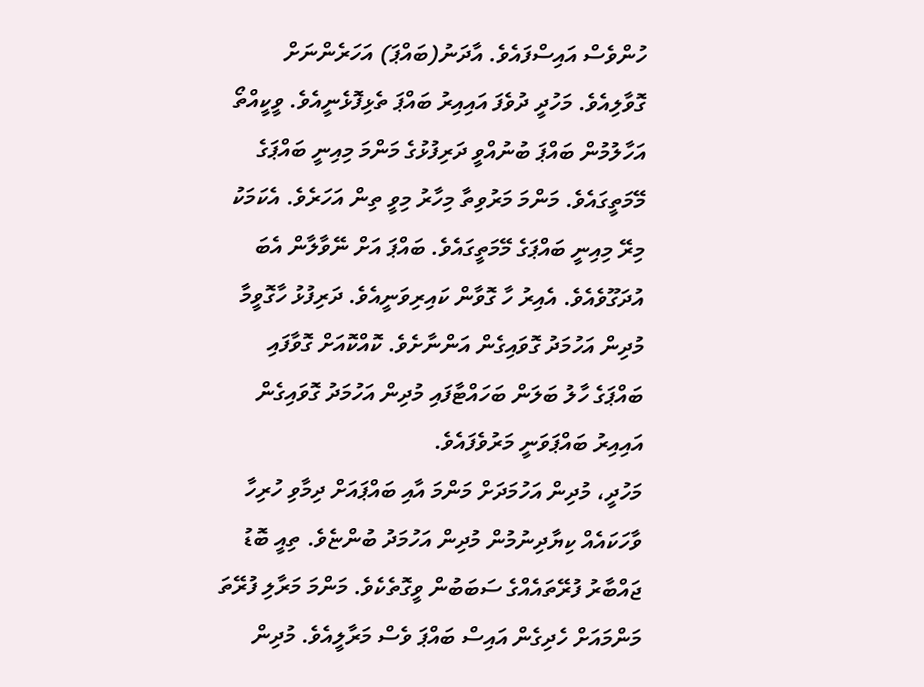ހުންވެސް އައިސްފައެވެ. އާދަނު(ބައްޕަ) އަހަރެންނަށް ގޮވާލިއެވެ. މަހުދީ ދުވެފަ އައިއިރު ބައްޕަ ތެޅިފޮޅެނީއެވެ. ވީކީއްތޯ އަހާލުމުން ބައްޕަ ބުނުއްވީ ދަރިފުޅުގެ މަންމަ މިއިނީ ބައްޕަގެ މޭމަތީގައެވެ. މަންމަ މަރުވިތާ މިހާރު މިވީ ތިން އަހަރެވެ. އެކަމަކު މިރޭ މިއިނީ ބައްޕަގެ މޭމަތީގައެވެ. ބައްޕަ އަށް ނޭވާލާން އެބަ އުދަގޫވެއެވެ. އެއިރު ހާ ގޮވާން ކައިރިވަނީއެވެ. ދަރިފުޅު ހާގޮވީމާ މުދިން އަހުމަދު ގޮވައިގެން އަންނާށެވެ. ކޮއްކޮއަށް ގޮވާފައި ބައްޕަގެ ހާލު ބަލަން ބަހައްޓާފައި މުދިން އަހުމަދު ގޮވައިގެން އައިއިރު ބައްޕަވަނީ މަރުވެފައެވެ.
މަހުދީ، މުދިން އަހުމަދަށް މަންމަ އާއި ބައްޕައަށް ދިމާވި ހުރިހާ ވާހަކައެއް ކިޔާދިނުމުން މުދިން އަހުމަދު ބުންޏެވެ. ތިއީ ބޮޑު ޖައްބާރު ފުރޭތައެއްގެ ސަބަބުން ވީގޮތެކެވެ. މަންމަ މަރާލި ފުރޭތަ މަންމައަށް ހެދިގެން އައިސް ބައްޕަ ވެސް މަރާލީއެވެ. މުދިން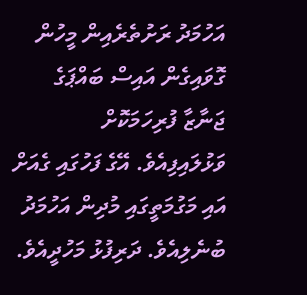އަހުމަދު ރަށުތެރެއިން މީހުން ގޮވައިގެން އައިސް ބައްޕަގެ ޖަނާޒާ ފުރިހަމަކޮށް ވަޅުލައިފިއެވެ. އޭގެ ފަހުގައި ގެއަށް އައި މަގުމަތީގައި މުދިން އަހުމަދު ބުނެލިއެވެ. ދަރިފުޅު މަހުދީއެވެ.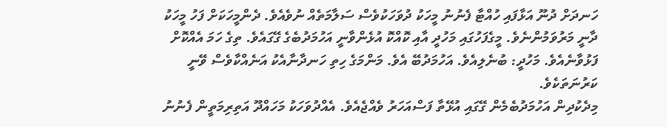ހަނދަށް ދުނޫ އަޅާފައި ހުއްޓާ ފެނުނު މީހަކު ދުވަހަކުވެސް ސަލާމަތެއް ނުވެއެވެ. ދެންމީހަކަށް ފަހު މީހަކު ދާނީ މަރުވަމުންނެވެ. މީގެފަހުގައި މަހުދީ އާއި ކޮއްކޮ އުޅެންވާނީ އަހުމަދުބެގެ ގޭގައެވެ. ތިގެ ހަމަ އެއްކޮށް ފަޅުވާނެއެވެ. މަހުދީ: ބުނެލިއެވެ. އަހުމަދުބޭ އެވެ. މަންމަގެ ހިތި ހަނދާނާއެކު އަނެއްކާވެސް ވޭނީ ކަރުނަތަކެވެ.
މިދެކުދިން އަހުމަދުބެމެން ގޭގައި އުޅޭތާ ފަސްއަހަރު ވެއްޖެއެވެ. އެއްދުވަހަކު މަހައްދޫ އަތިރިމަތީން ފެނުނު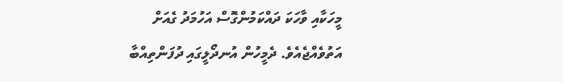މީހަކާއި ވާހަކަ ދައްކަމުންގޮސް އަހުމަދު ގެއަށް އަތުވެއްޖެއެވެ. ދެމީހުން އުނދޯލީގައި ދުފަންތިއްބާ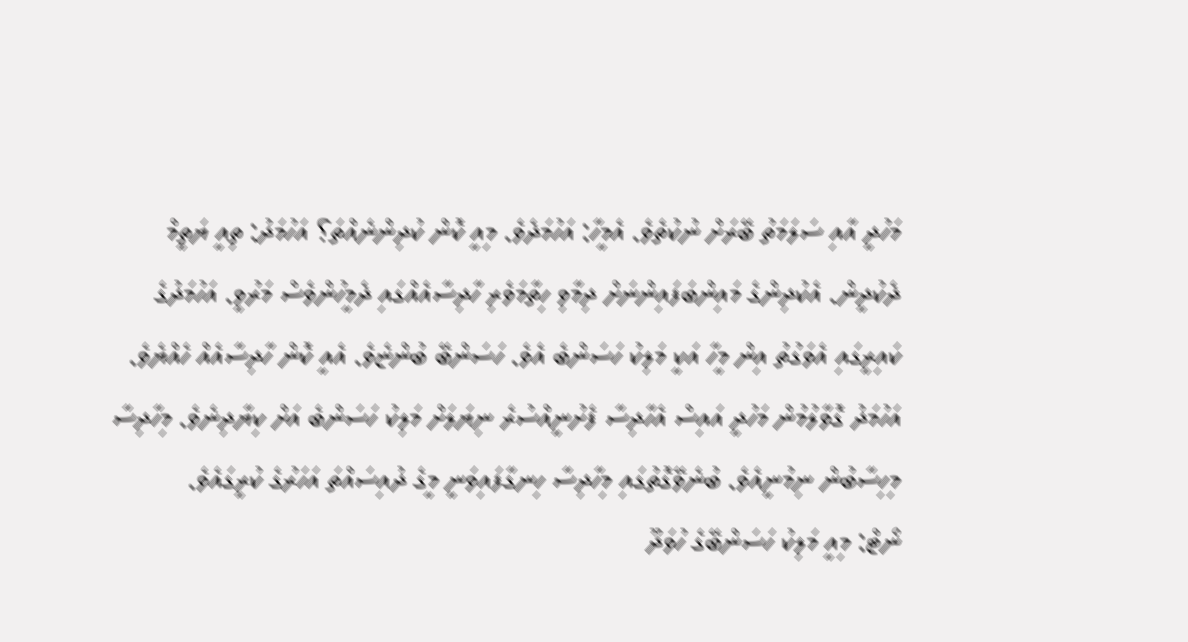މަހުދީ އާއި ސަލަމަތު ބޭރަށް ނުކުތެވެ. އެމީހާ: އަހުމަދެވެ. މިއީ ކޮން ކުދިންނެއްތަ؟ އަހުމަދު: ތިއީ ޔަތީމް ދެކުދީން. އެކުދިންގެ މައިންބަފައިންނަށް ދިމާވި ހިތާމަވެރި ހާދިސާއެއްގައި ދެމީހުންވެސް މަރުވީ. އަހުމަދުގެ ކައިރީގައި އެވަގުތު އިން މީހާ އަކީ މަލިކު ހަސަންބެ އެވެ. ހަސަންބޭ ބުންޏެވެ. އެއީ ކޮން ހާދިސާއެއް ހެއްޔެވެ. އަހުމަދު ގޮވާލުމުން މަހުދީ އައިސް އެހާދިސާ ފެށުނީއްސުރެ ނިޔަލަށް މަލިކު ހަސަންބެ އަށް ކިޔާދިނެވެ. މިހާދިސާ މިހިސާބުން ނިމުނީއެވެ. ބުނެވޭގޮތުގައި މިހާދިސާ ހިނގާފައިވަނީ މީގެ ދުއިސައްތަ އަހަރުގެ ކުރީގައެވެ.
ނޯޓް: މިއީ މަލިކު ހަސަންބޭގެ ހުވަދޫ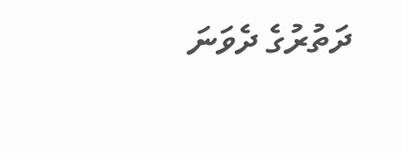ދަތުރުގެ ދެވަނަ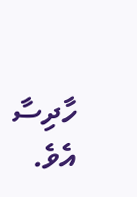ހާދިސާ އެވެ.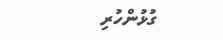ގުޅުންހުރި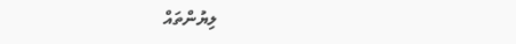ލިޔުންތައް